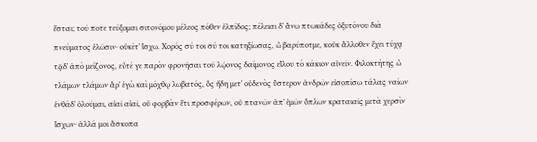ἔσται; τοῦ ποτε τεύξομαι σιτονόμου μέλεος πόθεν ἐλπίδος; πέλειαι δʼ ἄνω πτωκάδες ὀξυτόνου διὰ πνεύματος ἐλῶσιν· οὐκέτʼ ἴσχω. Χορός σύ τοι σύ τοι κατηξίωσας, ὦ βαρύποτμε, κοὐκ ἄλλοθεν ἔχει τύχᾳ τᾷδʼ ἀπὸ μείζονος, εὖτέ γε παρὸν φρονῆσαι τοῦ λῴονος δαίμονος εἵλου τὸ κάκιον αἰνεῖν. Φιλοκτήτης ὦ τλάμων τλάμων ἄρʼ ἐγὼ καὶ μόχθῳ λωβατός, ὃς ἤδη μετʼ οὐδενὸς ὕστερον ἀνδρῶν εἰσοπίσω τάλας ναίων ἐνθάδʼ ὀλοῦμαι, αἰαῖ αἰαῖ, οὐ φορβὰν ἔτι προσφέρων, οὐ πτανῶν ἀπʼ ἐμῶν ὅπλων κραταιαῖς μετὰ χερσὶν ἴσχων· ἀλλά μοι ἄσκοπα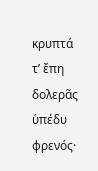κρυπτά τʼ ἔπη δολερᾶς ὑπέδυ φρενός·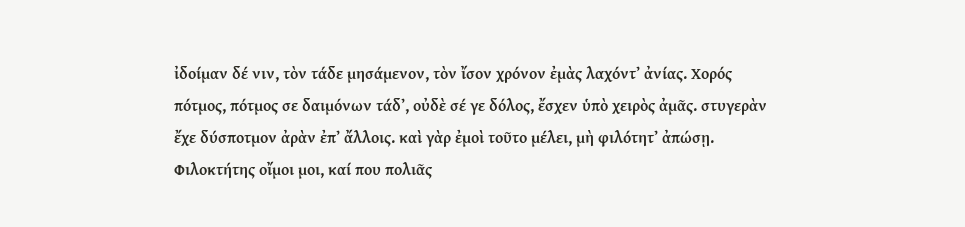ἰδοίμαν δέ νιν, τὸν τάδε μησάμενον, τὸν ἴσον χρόνον ἐμὰς λαχόντʼ ἀνίας. Χορός πότμος, πότμος σε δαιμόνων τάδʼ, οὐδὲ σέ γε δόλος, ἔσχεν ὑπὸ χειρὸς ἀμᾶς. στυγερὰν ἔχε δύσποτμον ἀρὰν ἐπʼ ἄλλοις. καὶ γὰρ ἐμοὶ τοῦτο μέλει, μὴ φιλότητʼ ἀπώσῃ. Φιλοκτήτης οἴμοι μοι, καί που πολιᾶς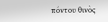πόντου θινὸς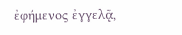ἐφήμενος ἐγγελᾷ,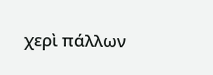χερὶ πάλλων